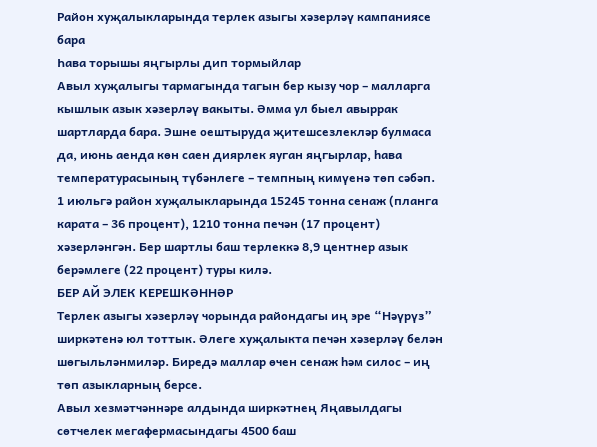Район хуҗалыкларында терлек азыгы хәзерләү кампаниясе бара
Һава торышы яңгырлы дип тормыйлар
Авыл хуҗалыгы тармагында тагын бер кызу чор – малларга кышлык азык хәзерләү вакыты. Әмма ул быел авыррак шартларда бара. Эшне оештыруда җитешсезлекләр булмаса да, июнь аенда көн саен диярлек яуган яңгырлар, һава температурасының түбәнлеге – темпның кимүенә төп сәбәп.
1 июльгә район хуҗалыкларында 15245 тонна сенаж (планга карата – 36 процент), 1210 тонна печән (17 процент) хәзерләнгән. Бер шартлы баш терлеккә 8,9 центнер азык берәмлеге (22 процент) туры килә.
БЕР АЙ ЭЛЕК КЕРЕШКӘННӘР
Терлек азыгы хәзерләү чорында райондагы иң эре “Нәүрүз” ширкәтенә юл тоттык. Әлеге хуҗалыкта печән хәзерләү белән шөгыльләнмиләр. Биредә маллар өчен сенаж һәм силос – иң төп азыкларның берсе.
Авыл хезмәтчәннәре алдында ширкәтнең Яңавылдагы сөтчелек мегафермасындагы 4500 баш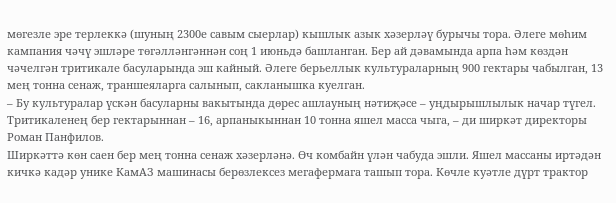мөгезле эре терлеккә (шуның 2300е савым сыерлар) кышлык азык хәзерләү бурычы тора. Әлеге мөһим кампания чәчү эшләре төгәлләнгәннән соң 1 июньдә башланган. Бер ай дәвамында арпа һәм көздән чәчелгән тритикале басуларында эш кайный. Әлеге берьеллык культураларның 900 гектары чабылган, 13 мең тонна сенаж, траншеяларга салынып, сакланышка куелган.
– Бу культуралар үскән басуларны вакытында дөрес ашлауның нәтиҗәсе – уңдырышлылык начар түгел. Тритикаленең бер гектарыннан – 16, арпаныкыннан 10 тонна яшел масса чыга, – ди ширкәт директоры Роман Панфилов.
Ширкәттә көн саен бер мең тонна сенаж хәзерләнә. Өч комбайн үлән чабуда эшли. Яшел массаны иртәдән кичкә кадәр унике КамАЗ машинасы берөзлексез мегафермага ташып тора. Көчле куәтле дүрт трактор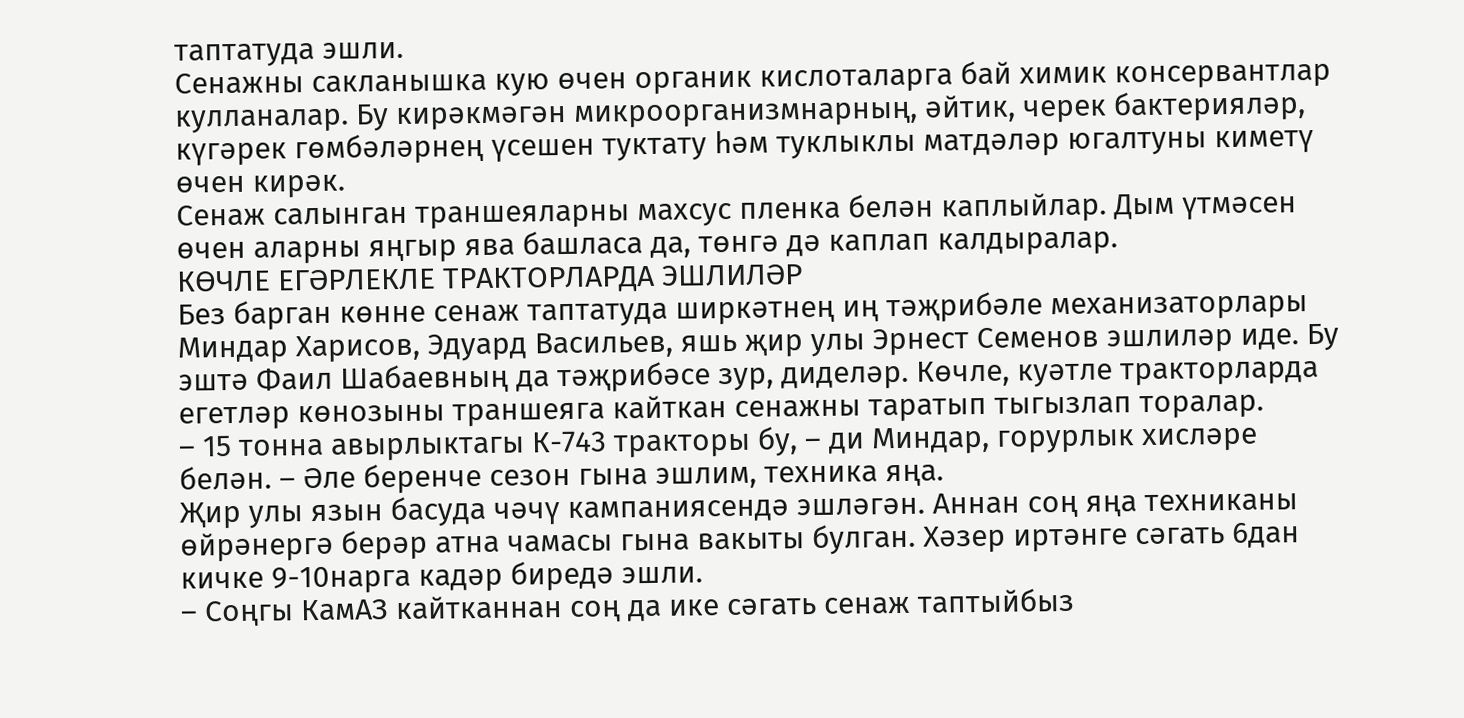таптатуда эшли.
Сенажны сакланышка кую өчен органик кислоталарга бай химик консервантлар кулланалар. Бу кирәкмәгән микроорганизмнарның, әйтик, черек бактерияләр, күгәрек гөмбәләрнең үсешен туктату һәм туклыклы матдәләр югалтуны киметү өчен кирәк.
Сенаж салынган траншеяларны махсус пленка белән каплыйлар. Дым үтмәсен өчен аларны яңгыр ява башласа да, төнгә дә каплап калдыралар.
КӨЧЛЕ ЕГӘРЛЕКЛЕ ТРАКТОРЛАРДА ЭШЛИЛӘР
Без барган көнне сенаж таптатуда ширкәтнең иң тәҗрибәле механизаторлары Миндар Харисов, Эдуард Васильев, яшь җир улы Эрнест Семенов эшлиләр иде. Бу эштә Фаил Шабаевның да тәҗрибәсе зур, диделәр. Көчле, куәтле тракторларда егетләр көнозыны траншеяга кайткан сенажны таратып тыгызлап торалар.
– 15 тонна авырлыктагы К-743 тракторы бу, – ди Миндар, горурлык хисләре белән. – Әле беренче сезон гына эшлим, техника яңа.
Җир улы язын басуда чәчү кампаниясендә эшләгән. Аннан соң яңа техниканы өйрәнергә берәр атна чамасы гына вакыты булган. Хәзер иртәнге сәгать 6дан кичке 9-10нарга кадәр биредә эшли.
– Соңгы КамАЗ кайтканнан соң да ике сәгать сенаж таптыйбыз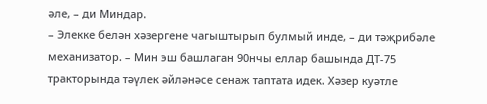әле, – ди Миндар.
– Элекке белән хәзергене чагыштырып булмый инде, – ди тәҗрибәле механизатор. – Мин эш башлаган 90нчы еллар башында ДТ-75 тракторында тәүлек әйләнәсе сенаж таптата идек. Хәзер куәтле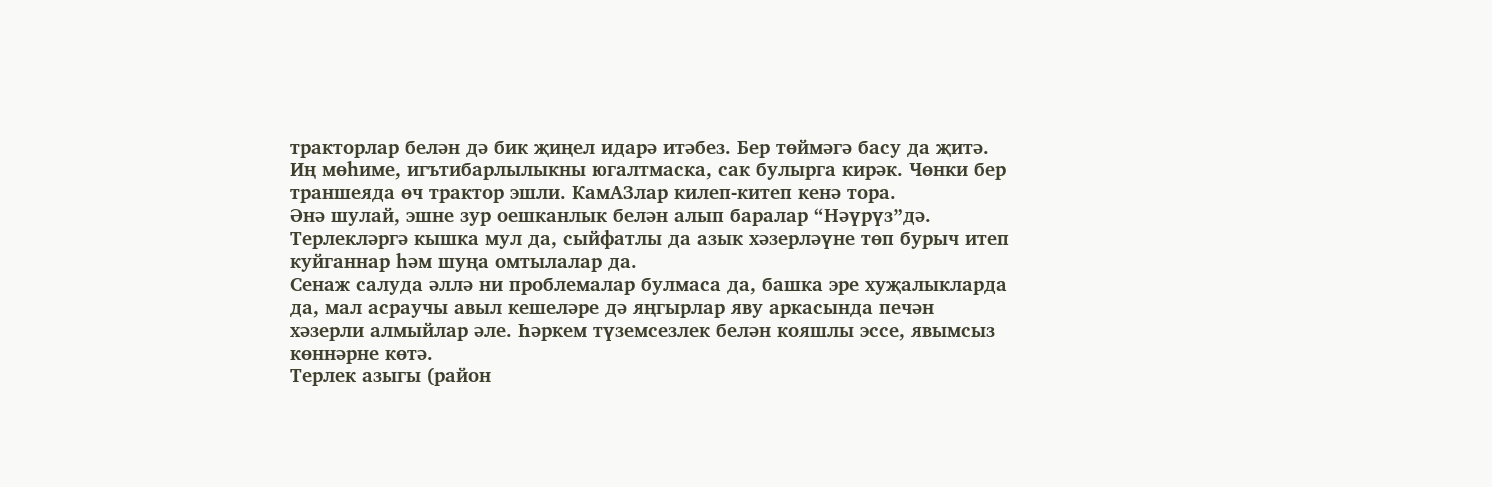тракторлар белән дә бик җиңел идарә итәбез. Бер төймәгә басу да җитә. Иң мөһиме, игътибарлылыкны югалтмаска, сак булырга кирәк. Чөнки бер траншеяда өч трактор эшли. КамАЗлар килеп-китеп кенә тора.
Әнә шулай, эшне зур оешканлык белән алып баралар “Нәүрүз”дә. Терлекләргә кышка мул да, сыйфатлы да азык хәзерләүне төп бурыч итеп куйганнар һәм шуңа омтылалар да.
Сенаж салуда әллә ни проблемалар булмаса да, башка эре хуҗалыкларда да, мал асраучы авыл кешеләре дә яңгырлар яву аркасында печән хәзерли алмыйлар әле. Һәркем түземсезлек белән кояшлы эссе, явымсыз көннәрне көтә.
Терлек азыгы (район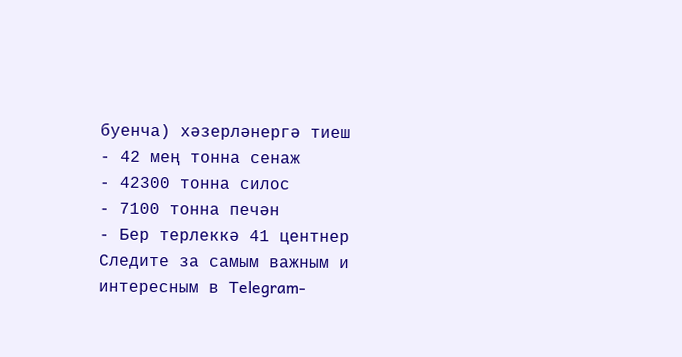буенча) хәзерләнергә тиеш
- 42 мең тонна сенаж
- 42300 тонна силос
- 7100 тонна печән
- Бер терлеккә 41 центнер
Следите за самым важным и интересным в Telegram-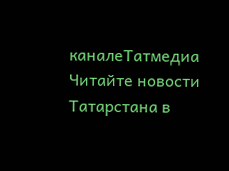каналеТатмедиа
Читайте новости Татарстана в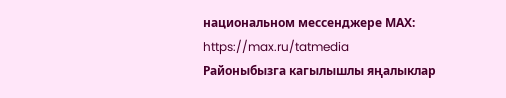национальном мессенджере MАХ: https://max.ru/tatmedia
Районыбызга кагылышлы яңалыклар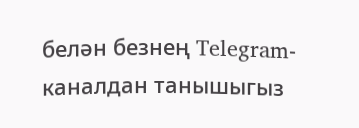белән безнең Telegram-каналдан танышыгыз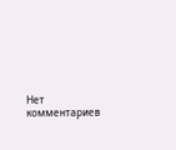Нет комментариев